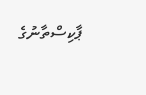ޕާކިސްތާނުގެ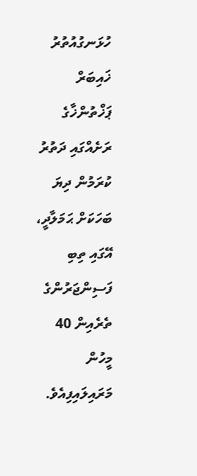ހުޅަނގުއުތުރު ޚައިބަރް ޕަޚްތުންޚާގެ ރަށެއްގައި ދަތުރު ކުރަމުން ދިޔަ ބަހަކަށް ޙަމަލާދީ، އޭގައި ތިބި ފަސިންޖަރުންގެ ތެރެއިން 40 މީހުން މަރައިލައިފިއެވެ.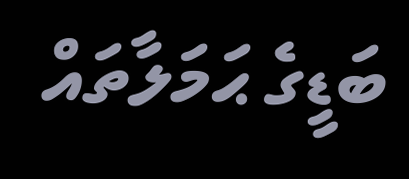ބަޑީގެ ޙަމަލާތައް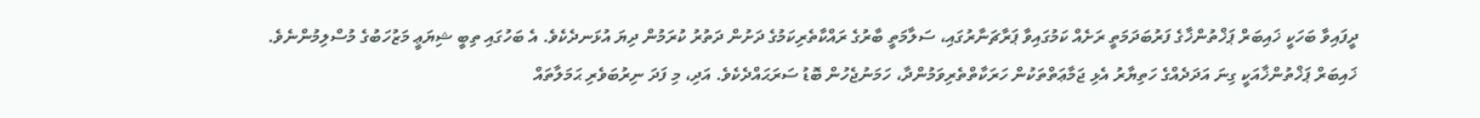ދީފައިވާ ބަހަކީ ޚައިބަރް ޕަޚްތުންޚާގެ ފަރުބަދަމަތީ ރަށެއް ކަމުގައިވާ ޕަރާޗަނާރުގައި، ސަލާމަތީ ބާރުގެ ރައްކާތެރިކަމުގެ ދަށުން ދަތުރު ކުރަމުން ދިޔަ އުޅަނދެކެވެ. އެ ބަހުގައި ތިބީ ޝިޔަޢީ މަޒުހަބުގެ މުސްލިމުންނެވެ.
ޚައިބަރް ޕަޚްތުންޚާއަކީ ގިނަ އަދަދެއްގެ ހަތިޔާރު އެޅި ޖަމާޢަތްތަކުން ހަރަކާތްތެރިވަމުންދާ، ހަމަނުޖެހުން ބޮޑު ސަރަޙައްދެކެވެ. އަދި، މި ފަދަ ނިރުބަވެރި ޙަމަލާތައް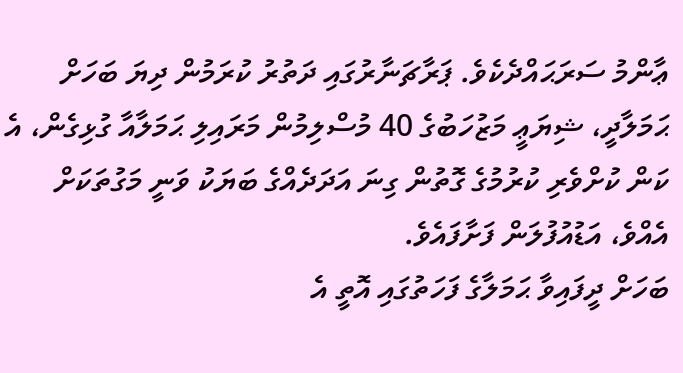ޢާންމު ސަރަޙައްދެކެވެ. ޕަރާޗަނާރުގައި ދަތުރު ކުރަމުން ދިޔަ ބަހަށް ޙަމަލާދީ، ޝިޔަޢީ މަޒުހަބުގެ 40 މުސްލިމުން މަރައިލި ޙަމަލާއާ ގުޅިގެން، އެ ކަން ކުށްވެރި ކުރުމުގެ ގޮތުން ގިނަ އަދަދެއްގެ ބަޔަކު ވަނީ މަގުތަކަށް އެއްވެ، އަޑުއުފުލަން ފަށާފައެވެ.
ބަހަށް ދީފައިވާ ޙަމަލާގެ ފަހަތުގައި އޮތީ އެ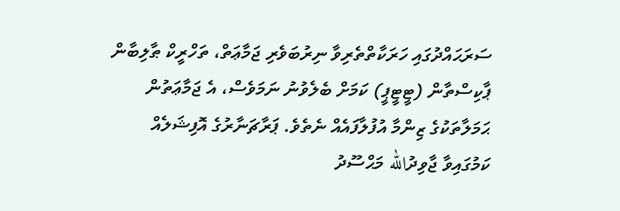ސަރަޙައްދުގައި ހަރަކާތްތެރިވާ ނިރުބަވެރި ޖަމާޢަތް، ތަހްރީކް ޠާލިބާން ޕާކިސްތާން (ޓީޓީޕީ) ކަމަށް ބެލެވުނު ނަމަވެސް، އެ ޖަމާޢަތުން ޙަމަލާތަކުގެ ޒިންމާ އުފުލާފައެއް ނެތެވެ. ޕަރާޗަނާރުގެ އޮފިޝަލެއް ކަމުގައިވާ ޖާވިދުالله މަޙްސޫދު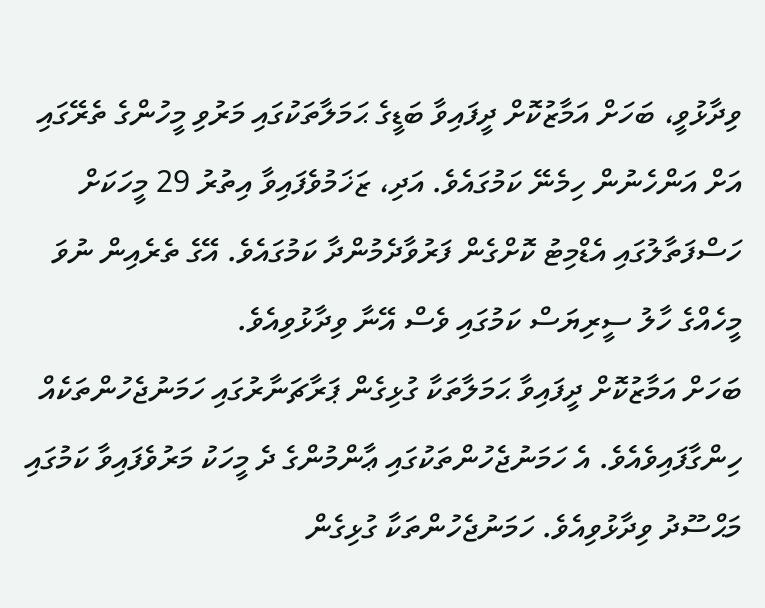ވިދާޅުވީ، ބަހަށް އަމާޒުކޮށް ދީފައިވާ ބަޑީގެ ޙަމަލާތަކުގައި މަރުވި މީހުންގެ ތެރޭގައި އަށް އަންހެނުން ހިމެނޭ ކަމުގައެވެ. އަދި، ޒަޚަމުވެފައިވާ އިތުރު 29 މީހަކަށް ހަސްފަތާލުގައި އެޑްމިޓު ކޮށްގެން ފަރުވާދެމުންދާ ކަމުގައެވެ. އޭގެ ތެރެއިން ނުވަ މީހެއްގެ ހާލު ސީރިޔަސް ކަމުގައި ވެސް އޭނާ ވިދާޅުވިއެވެ.
ބަހަށް އަމާޒުކޮށް ދީފައިވާ ޙަމަލާތަކާ ގުޅިގެން ޕަރާޗަނާރުގައި ހަމަނުޖެހުންތަކެއް ހިންގާފައިވެއެވެ. އެ ހަމަނުޖެހުންތަކުގައި ޢާންމުންގެ ދެ މީހަކު މަރުވެފައިވާ ކަމުގައި މަޙްސޫދު ވިދާޅުވިއެވެ. ހަމަނުޖެހުންތަކާ ގުޅިގެން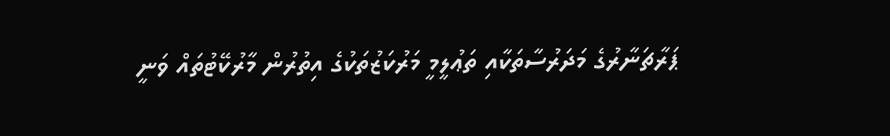ޕަރާޗަނާރުގެ މަދަރުސާތަކާއި ތަޢުލީމީ މަރުކަޒުތަކުގެ އިތުރުން މާރުކޭޓުތައް ވަނީ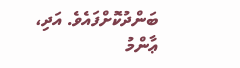ބަންދުކޮށްފައެވެ. އަދި، ޢާންމު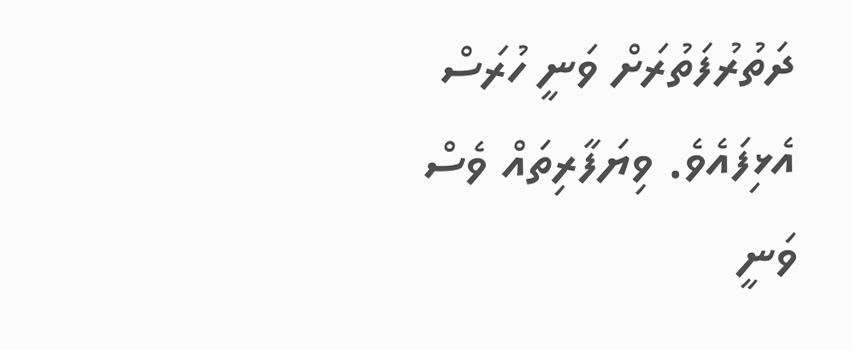ދަތުރުފަތުރަށް ވަނީ ހުރަސް އެޅިފައެވެ. ވިޔަފާރިތައް ވެސް ވަނީ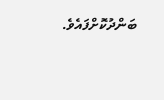ބަންދުކޮށްފައެވެ.